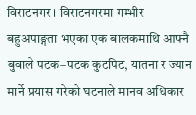विराटनगर । विराटनगरमा गम्भीर बहुअपाङ्गता भएका एक बालकमाथि आफ्नै बुवाले पटक–पटक कुटपिट, यातना र ज्यान मार्ने प्रयास गरेको घटनाले मानव अधिकार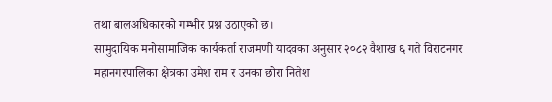तथा बालअधिकारको गम्भीर प्रश्न उठाएको छ।
सामुदायिक मनोसामाजिक कार्यकर्ता राजमणी यादवका अनुसार २०८२ वैशाख ६ गते विराटनगर महानगरपालिका क्षेत्रका उमेश राम र उनका छोरा नितेश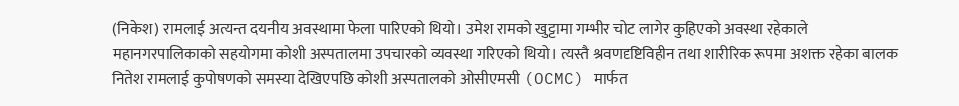(निकेश) रामलाई अत्यन्त दयनीय अवस्थामा फेला पारिएको थियो। उमेश रामको खुट्टामा गम्भीर चोट लागेर कुहिएको अवस्था रहेकाले महानगरपालिकाको सहयोगमा कोशी अस्पतालमा उपचारको व्यवस्था गरिएको थियो। त्यस्तै श्रवणदृष्टिविहीन तथा शारीरिक रूपमा अशक्त रहेका बालक नितेश रामलाई कुपोषणको समस्या देखिएपछि कोशी अस्पतालको ओसीएमसी (OCMC) मार्फत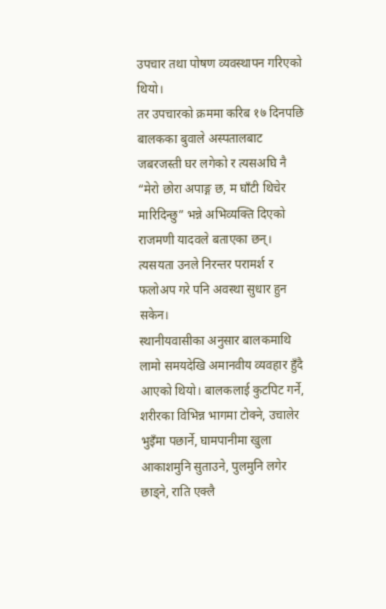उपचार तथा पोषण व्यवस्थापन गरिएको थियो।
तर उपचारको क्रममा करिब १७ दिनपछि बालकका बुवाले अस्पतालबाट जबरजस्ती घर लगेको र त्यसअघि नै “मेरो छोरा अपाङ्ग छ, म घाँटी थिचेर मारिदिन्छु” भन्ने अभिव्यक्ति दिएको राजमणी यादवले बताएका छन्। त्यसयता उनले निरन्तर परामर्श र फलोअप गरे पनि अवस्था सुधार हुन सकेन।
स्थानीयवासीका अनुसार बालकमाथि लामो समयदेखि अमानवीय व्यवहार हुँदै आएको थियो। बालकलाई कुटपिट गर्ने, शरीरका विभिन्न भागमा टोक्ने, उचालेर भुइँमा पछार्ने, घामपानीमा खुला आकाशमुनि सुताउने, पुलमुनि लगेर छाड्ने, राति एक्लै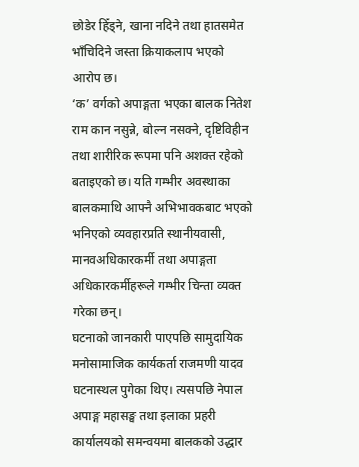छोडेर हिँड्ने, खाना नदिने तथा हातसमेत भाँचिदिने जस्ता क्रियाकलाप भएको आरोप छ।
‘क’ वर्गको अपाङ्गता भएका बालक नितेश राम कान नसुन्ने, बोल्न नसक्ने, दृष्टिविहीन तथा शारीरिक रूपमा पनि अशक्त रहेको बताइएको छ। यति गम्भीर अवस्थाका बालकमाथि आफ्नै अभिभावकबाट भएको भनिएको व्यवहारप्रति स्थानीयवासी, मानवअधिकारकर्मी तथा अपाङ्गता अधिकारकर्मीहरूले गम्भीर चिन्ता व्यक्त गरेका छन्।
घटनाको जानकारी पाएपछि सामुदायिक मनोसामाजिक कार्यकर्ता राजमणी यादव घटनास्थल पुगेका थिए। त्यसपछि नेपाल अपाङ्ग महासङ्घ तथा इलाका प्रहरी कार्यालयको समन्वयमा बालकको उद्धार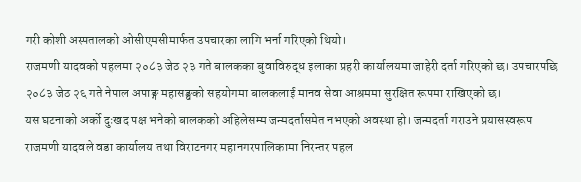गरी कोशी अस्पतालको ओसीएमसीमार्फत उपचारका लागि भर्ना गरिएको थियो।
राजमणी यादवको पहलमा २०८३ जेठ २३ गते बालकका बुवाविरुद्ध इलाका प्रहरी कार्यालयमा जाहेरी दर्ता गरिएको छ। उपचारपछि २०८३ जेठ २६ गते नेपाल अपाङ्ग महासङ्घको सहयोगमा बालकलाई मानव सेवा आश्रममा सुरक्षित रूपमा राखिएको छ।
यस घटनाको अर्को दुःखद पक्ष भनेको बालकको अहिलेसम्म जन्मदर्तासमेत नभएको अवस्था हो। जन्मदर्ता गराउने प्रयासस्वरूप राजमणी यादवले वडा कार्यालय तथा विराटनगर महानगरपालिकामा निरन्तर पहल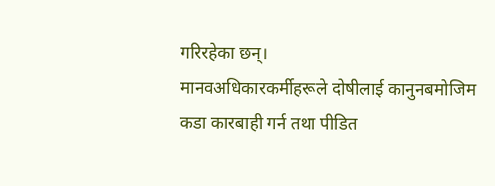गरिरहेका छन्।
मानवअधिकारकर्मीहरूले दोषीलाई कानुनबमोजिम कडा कारबाही गर्न तथा पीडित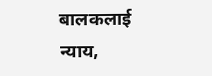बालकलाई न्याय,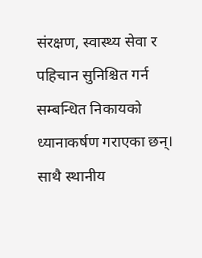संरक्षण, स्वास्थ्य सेवा र पहिचान सुनिश्चित गर्न सम्बन्धित निकायको ध्यानाकर्षण गराएका छन्। साथै स्थानीय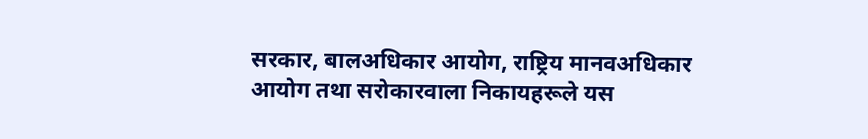सरकार, बालअधिकार आयोग, राष्ट्रिय मानवअधिकार आयोग तथा सरोकारवाला निकायहरूले यस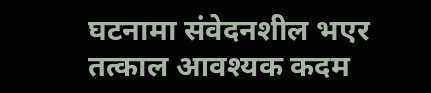घटनामा संवेदनशील भएर तत्काल आवश्यक कदम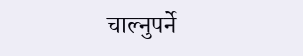चाल्नुपर्ने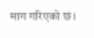माग गरिएको छ।